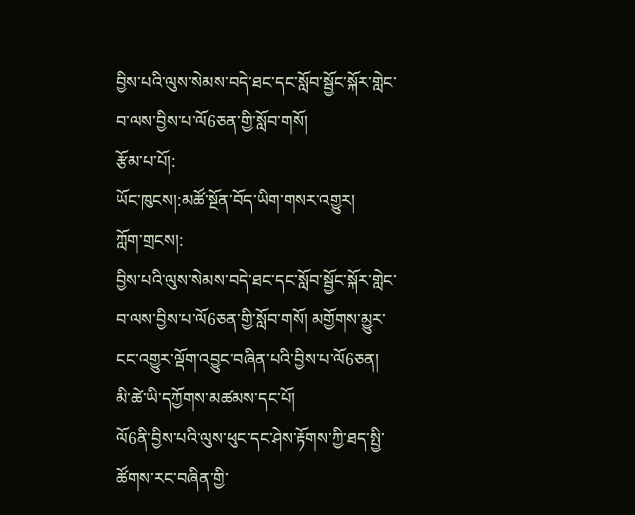བྱིས་པའི་ལུས་སེམས་བདེ་ཐང་དང་སློབ་སྦྱོང་སྐོར་གླེང་བ་ལས་བྱིས་པ་ལོ6ཅན་གྱི་སློབ་གསོ།
རྩོམ་པ་པོ།:
ཡོང་ཁུངས།:མཚོ་སྔོན་བོད་ཡིག་གསར་འགྱུར།
ཀློག་གྲངས།:
བྱིས་པའི་ལུས་སེམས་བདེ་ཐང་དང་སློབ་སྦྱོང་སྐོར་གླེང་བ་ལས་བྱིས་པ་ལོ6ཅན་གྱི་སློབ་གསོ། མགྱོགས་མྱུར་ངང་འགྱུར་ལྡོག་འབྱུང་བཞིན་པའི་བྱིས་པ་ལོ6ཅན། མི་ཚེ་ཡི་དཀྱོགས་མཚམས་དང་པོ།
ལོ6ནི་བྱིས་པའི་ལུས་ཕུང་དང་ཤེས་རྟོགས་ཀྱི་ཐད་སྤྱི་ཚོགས་རང་བཞིན་གྱི་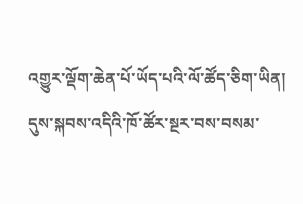འགྱུར་ལྡོག་ཆེན་པོ་ཡོད་པའི་ལོ་ཚོད་ཅིག་ཡིན། དུས་སྐབས་འདིའི་ཁོ་ཚོར་སྔར་བས་བསམ་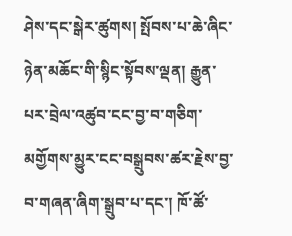ཤེས་དང་སྒེར་ཚུགས། སྤོབས་པ་ཆེ་ཞིང་ཉེན་མཆོང་གི་སྙིང་སྟོབས་ལྡན། རྒྱུན་པར་བྲེལ་འཚུབ་ངང་བྱ་བ་གཅིག་མགྱོགས་མྱུར་ངང་བསྒྲུབས་ཚར་རྗེས་བྱ་བ་གཞན་ཞིག་སྒྲུབ་པ་དང་། ཁོ་ཚོ་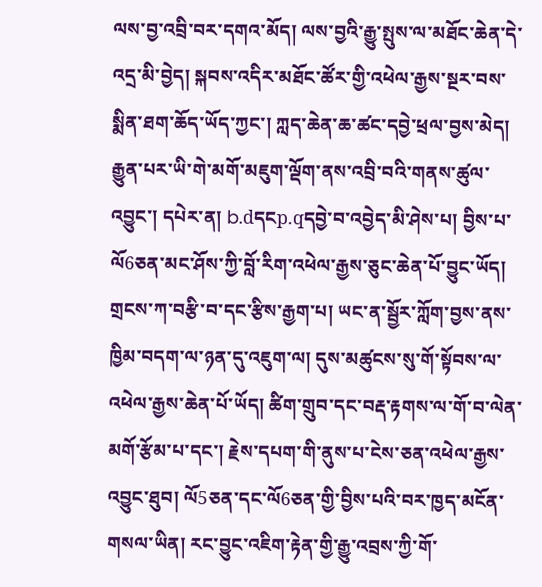ལས་བྱ་འབྲི་བར་དགའ་མོད། ལས་བྱའི་རྒྱུ་སྤུས་ལ་མཐོང་ཆེན་དེ་འདྲ་མི་བྱེད། སྐབས་འདིར་མཐོང་ཚོར་གྱི་འཕེལ་རྒྱས་སྔར་བས་སྨིན་ཐག་ཆོད་ཡོད་ཀྱང་། ཀླད་ཆེན་ཆ་ཚང་དབྱེ་ཕྲལ་བྱས་མེད། རྒྱུན་པར་ཡི་གེ་མགོ་མཇུག་ལྡོག་ནས་འབྲི་བའི་གནས་ཚུལ་འབྱུང་། དཔེར་ན། b.dདངp.qདབྱེ་བ་འབྱེད་མི་ཤེས་པ། བྱིས་པ་ལོ6ཅན་མང་ཤོས་ཀྱི་བློ་རིག་འཕེལ་རྒྱས་ཅུང་ཆེན་པོ་བྱུང་ཡོད། གྲངས་ཀ་བརྩི་བ་དང་རྩིས་རྒྱག་པ། ཡང་ན་སྦྱོར་ཀློག་བྱས་ནས་ཁྱིམ་བདག་ལ་ཉན་དུ་འཇུག་ལ། དུས་མཚུངས་སུ་གོ་སྟོབས་ལ་འཕེལ་རྒྱས་ཆེན་པོ་ཡོད། ཚིག་གྲུབ་དང་བརྡ་རྟགས་ལ་གོ་བ་ལེན་མགོ་རྩོམ་པ་དང་། རྗེས་དཔག་གི་ནུས་པ་ངེས་ཅན་འཕེལ་རྒྱས་འབྱུང་ཐུབ། ལོ5ཅན་དང་ལོ6ཅན་གྱི་བྱིས་པའི་བར་ཁྱད་མངོན་གསལ་ཡིན། རང་བྱུང་འཇིག་རྟེན་གྱི་རྒྱུ་འབྲས་ཀྱི་གོ་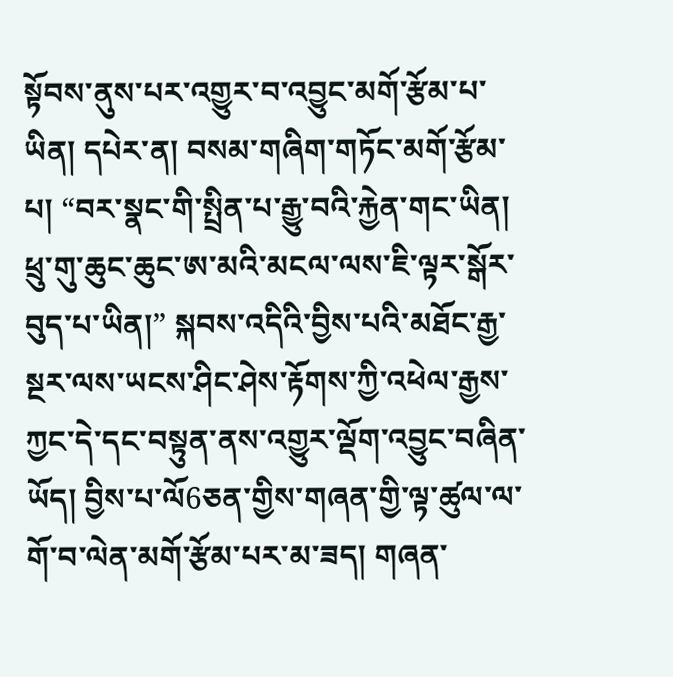སྟོབས་ནུས་པར་འགྱུར་བ་འབྱུང་མགོ་རྩོམ་པ་ཡིན། དཔེར་ན། བསམ་གཞིག་གཏོང་མགོ་རྩོམ་པ། “བར་སྣང་གི་སྤྲིན་པ་རྒྱུ་བའི་རྐྱེན་གང་ཡིན། ཕྲུ་གུ་ཆུང་ཆུང་ཨ་མའི་མངལ་ལས་ཇི་ལྟར་སྒོར་བུད་པ་ཡིན།” སྐབས་འདིའི་བྱིས་པའི་མཐོང་རྒྱ་སྔར་ལས་ཡངས་ཤིང་ཤེས་རྟོགས་ཀྱི་འཕེལ་རྒྱས་ཀྱང་དེ་དང་བསྟུན་ནས་འགྱུར་ལྡོག་འབྱུང་བཞིན་ཡོད། བྱིས་པ་ལོ6ཅན་གྱིས་གཞན་གྱི་ལྟ་ཚུལ་ལ་གོ་བ་ལེན་མགོ་རྩོམ་པར་མ་ཟད། གཞན་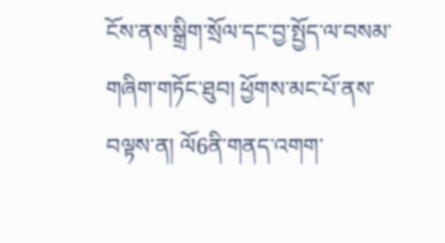ངོས་ནས་སྒྲིག་སྲོལ་དང་བྱ་སྤྱོད་ལ་བསམ་གཞིག་གཏོང་ཐུབ། ཕྱོགས་མང་པོ་ནས་བལྟས་ན། ལོ6ནི་གནད་འགག་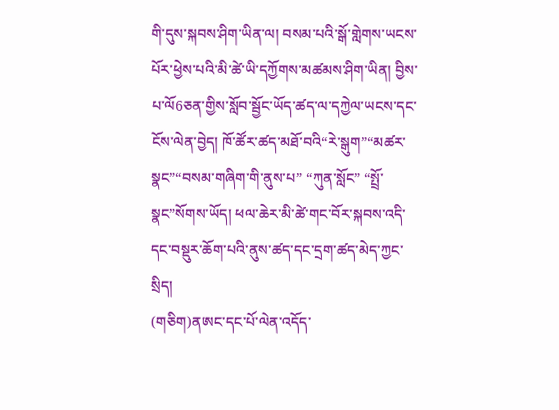གི་དུས་སྐབས་ཤིག་ཡིན་ལ། བསམ་པའི་སྒོ་གླེགས་ཡངས་པོར་ཕྱེས་པའི་མི་ཚེ་ཡི་དཀྱོགས་མཚམས་ཤིག་ཡིན། བྱིས་པ་ལོ6ཅན་གྱིས་སློབ་སྦྱོང་ཡོད་ཚད་ལ་དཀྱེལ་ཡངས་དང་ངོས་ལེན་བྱེད། ཁོ་ཚོར་ཚད་མཐོ་བའི“རེ་སྒུག”“མཚར་སྣང”“བསམ་གཞིག་གི་ནུས་པ” “ཀུན་སློང” “སྤྲོ་སྣང”སོགས་ཡོད། ཕལ་ཆེར་མི་ཚེ་གང་བོར་སྐབས་འདི་དང་བསྡུར་ཆོག་པའི་ནུས་ཚད་དང་དྲག་ཚད་མེད་ཀྱང་སྲིད།
(གཅིག)ནཨང་དང་པོ་ལེན་འདོད་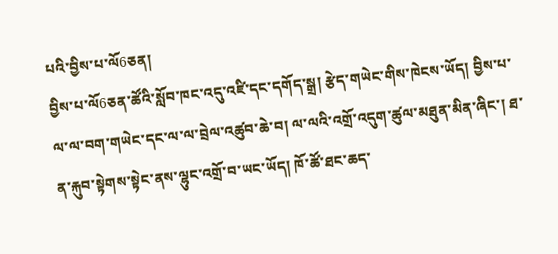པའི་བྱིས་པ་ལོ6ཅན།
བྱིས་པ་ལོ6ཅན་ཚོའི་སློབ་ཁང་འདུ་འཛི་དང་དགོད་སྒྲ། རྩེད་གཡེང་གིས་ཁེངས་ཡོད། བྱིས་པ་ལ་ལ་བག་གཡེང་དང་ལ་ལ་བྲེལ་འཚུབ་ཆེ་བ། ལ་ལའི་འགྲོ་འདུག་ཚུལ་མཐུན་མིན་ཞིང་། ཐ་ན་རྐུབ་སྟེགས་སྟེང་ནས་ལྷུང་འགྲོ་བ་ཡང་ཡོད། ཁོ་ཚོ་ཐང་ཆད་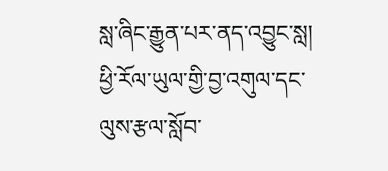སླ་ཞིང་རྒྱུན་པར་ནད་འབྱུང་སླ། ཕྱི་རོལ་ཡུལ་གྱི་བྱ་འགུལ་དང་ལུས་རྩལ་སློབ་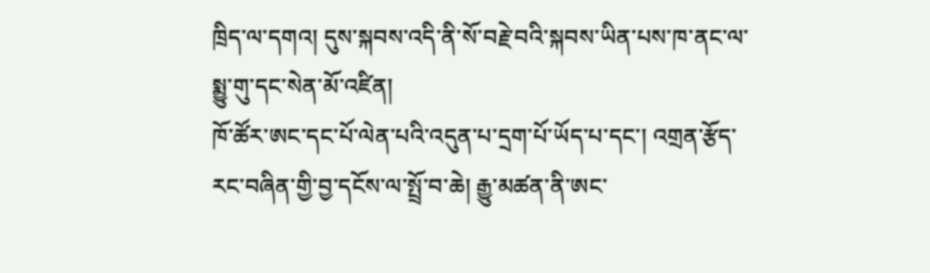ཁྲིད་ལ་དགའ། དུས་སྐབས་འདི་ནི་སོ་བརྗེ་བའི་སྐབས་ཡིན་པས་ཁ་ནང་ལ་སྨྱུ་གུ་དང་སེན་མོ་འཛིན།
ཁོ་ཚོར་ཨང་དང་པོ་ལེན་པའི་འདུན་པ་དྲག་པོ་ཡོད་པ་དང་། འགྲན་རྩོད་རང་བཞིན་གྱི་བྱ་དངོས་ལ་སྤྲོ་བ་ཆེ། རྒྱུ་མཚན་ནི་ཨང་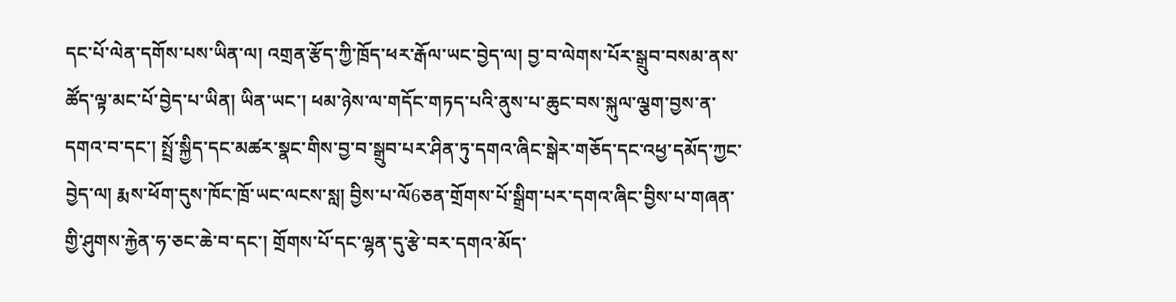དང་པོ་ལེན་དགོས་པས་ཡིན་ལ། འགྲན་རྩོད་ཀྱི་ཁྲོད་ཕར་རྒོལ་ཡང་བྱེད་ལ། བྱ་བ་ལེགས་པོར་སྒྲུབ་བསམ་ནས་ཚོད་ལྟ་མང་པོ་བྱེད་པ་ཡིན། ཡིན་ཡང་། ཕམ་ཉེས་ལ་གདོང་གཏད་པའི་ནུས་པ་ཆུང་བས་སྐུལ་ལྕག་བྱས་ན་དགའ་བ་དང་། སྤྲོ་སྐྱིད་དང་མཚར་སྣང་གིས་བྱ་བ་སྒྲུབ་པར་ཤིན་ཏུ་དགའ་ཞིང་སྒེར་གཅོད་དང་འཕྱ་དམོད་ཀྱང་བྱེད་ལ། རྨས་ཕོག་དུས་ཁོང་ཁྲོ་ཡང་ལངས་སླ། བྱིས་པ་ལོ6ཅན་གྲོགས་པོ་སྒྲིག་པར་དགའ་ཞིང་བྱིས་པ་གཞན་གྱི་ཤུགས་རྐྱེན་ཧ་ཅང་ཆེ་བ་དང་། གྲོགས་པོ་དང་ལྷན་དུ་རྩེ་བར་དགའ་མོད་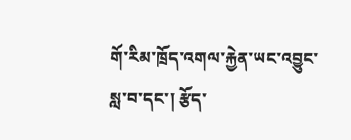གོ་རིམ་ཁྲོད་འགལ་རྐྱེན་ཡང་འབྱུང་སླ་བ་དང་། རྩོད་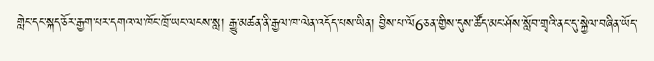གླེང་དང་སྐད་ཅོར་རྒྱག་པར་དགའ་ལ་ཁོང་ཁྲོ་ཡང་ལངས་སླ། རྒྱུ་མཚན་ནི་རྒྱལ་ཁ་ལེན་འདོད་པས་ཡིན། བྱིས་པ་ལོ6ཅན་གྱིས་དུས་ཚོད་མང་ཤོས་སློབ་གྲྭའི་ནང་དུ་སྐྱེལ་བཞིན་ཡོད་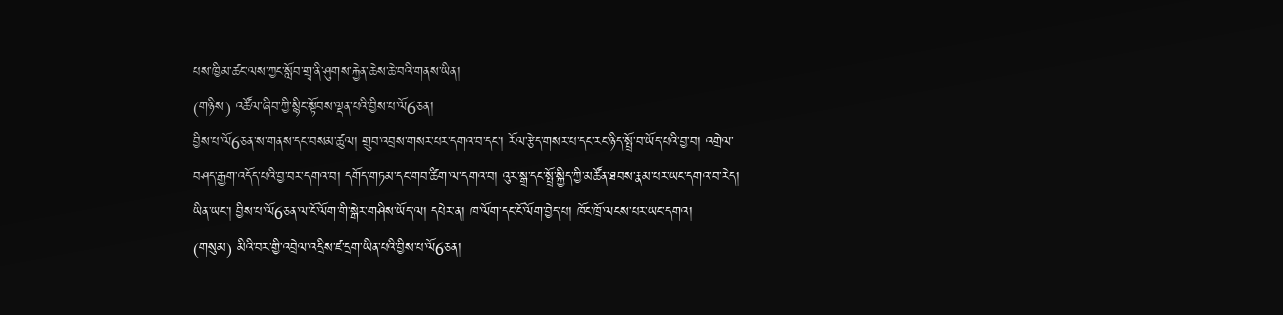པས་ཁྱིམ་ཚང་ལས་ཀྱང་སློབ་གྲྭ་ནི་ཤུགས་རྐྱེན་ཆེས་ཆེ་བའི་གནས་ཡིན།
(གཉིས) འཚོལ་ཞིབ་ཀྱི་སྙིང་སྟོབས་ལྡན་པའི་བྱིས་པ་ལོ6ཅན།
བྱིས་པ་ལོ6ཅན་ས་གནས་དང་བསམ་ཚུལ། གྲུབ་འབྲས་གསར་པར་དགའ་བ་དང་། རོལ་རྩེད་གསར་པ་དང་རང་ཉིད་སྤྲོ་བ་ཡོད་པའི་བྱ་བ། འགྲེལ་བཤད་རྒྱག་འདོད་པའི་བྱ་བར་དགའ་བ། དགོད་གཏམ་དང་གབ་ཚིག་ལ་དགའ་བ། འུར་སྒྲ་དང་སྤྲོ་སྐྱིད་ཀྱི་མཚོན་ཐབས་རྣམ་པར་ཡང་དགའ་བ་རེད། ཡིན་ཡང་། བྱིས་པ་ལོ6ཅན་ལ་ངོ་ལོག་གི་སྒེར་གཤིས་ཡོད་ལ། དཔེར་ན། ཁ་ལོག་དང་ངོ་ལོག་བྱེད་པ། ཁོང་ཁྲོ་ལངས་པར་ཡང་དགའ།
(གསུམ) མིའི་བར་གྱི་འབྲེལ་འདྲིས་ཛ་དྲག་ཡིན་པའི་བྱིས་པ་ལོ6ཅན།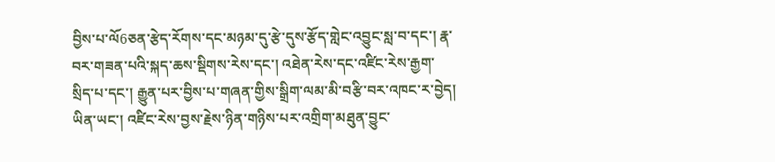བྱིས་པ་ལོ6ཅན་རྩེད་རོགས་དང་མཉམ་དུ་རྩེ་དུས་རྩོད་གླེང་འབྱུང་སླ་བ་དང་། རྣ་བར་གཟན་པའི་སྐད་ཆས་སྡིགས་རེས་དང་། འཐེན་རེས་དང་འཛིང་རེས་རྒྱག་སྲིད་པ་དང་། རྒྱུན་པར་བྱིས་པ་གཞན་གྱིས་སྒྲིག་ལམ་མི་བརྩི་བར་འཁང་ར་བྱེད། ཡིན་ཡང་། འཛིང་རེས་བྱས་རྗེས་ཉིན་གཉིས་པར་འགྲིག་མཐུན་བྱུང་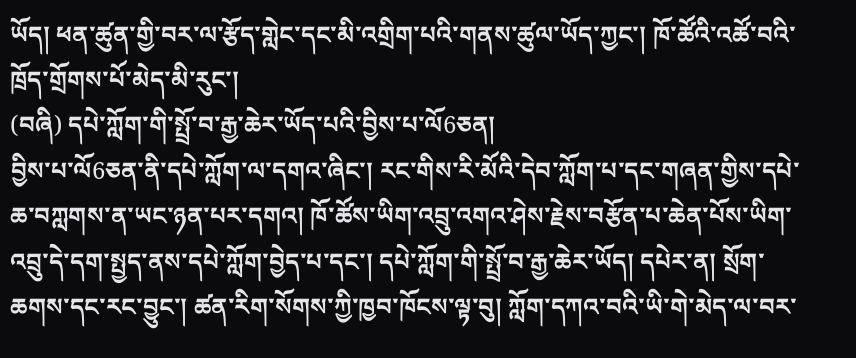ཡོད། ཕན་ཚུན་གྱི་བར་ལ་རྩོད་གླེང་དང་མི་འགྲིག་པའི་གནས་ཚུལ་ཡོད་ཀྱང་། ཁོ་ཚོའི་འཚོ་བའི་ཁྲོད་གྲོགས་པོ་མེད་མི་རུང་།
(བཞི) དཔེ་ཀློག་གི་སྤྲོ་བ་རྒྱ་ཆེར་ཡོད་པའི་བྱིས་པ་ལོ6ཅན།
བྱིས་པ་ལོ6ཅན་ནི་དཔེ་ཀློག་ལ་དགའ་ཞིང་། རང་གིས་རི་མོའི་དེབ་ཀློག་པ་དང་གཞན་གྱིས་དཔེ་ཆ་བཀླགས་ན་ཡང་ཉན་པར་དགའ། ཁོ་ཚོས་ཡིག་འབྲུ་འགའ་ཤེས་རྗེས་བརྩོན་པ་ཆེན་པོས་ཡིག་འབྲུ་དེ་དག་སྤྱད་ནས་དཔེ་ཀློག་བྱེད་པ་དང་། དཔེ་ཀློག་གི་སྤྲོ་བ་རྒྱ་ཆེར་ཡོད། དཔེར་ན། སྲོག་ཆགས་དང་རང་བྱུང་། ཚན་རིག་སོགས་ཀྱི་ཁྱབ་ཁོངས་ལྟ་བུ། ཀློག་དཀའ་བའི་ཡི་གེ་མེད་ལ་བར་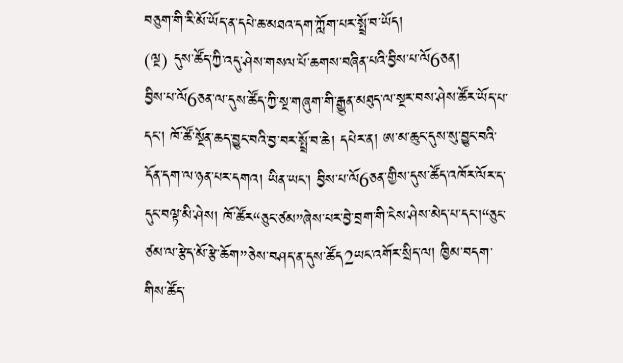བཅུག་གི་རི་མོ་ཡོད་ན་དཔེ་ཆ་མཐའ་དག་ཀློག་པར་སྤྲོ་བ་ཡོད།
(ལྔ) དུས་ཚོད་ཀྱི་འདུ་ཤེས་གསལ་པོ་ཆགས་བཞིན་པའི་བྱིས་པ་ལོ6ཅན།
བྱིས་པ་ལོ6ཅན་ལ་དུས་ཚོད་ཀྱི་སྔ་གཞུག་གི་རྒྱུན་མཐུད་ལ་སྔར་བས་ཤེས་ཚོར་ཡོད་པ་དང་། ཁོ་ཚོ་སྔོན་ཆད་བྱུང་བའི་བྱ་བར་སྤྲོ་བ་ཆེ། དཔེར་ན། ཨ་མ་ཆུང་དུས་སུ་བྱུང་བའི་དོན་དག་ལ་ཉན་པར་དགའ། ཡིན་ཡང་། བྱིས་པ་ལོ6ཅན་གྱིས་དུས་ཚོད་འཁོར་ལོར་ད་དུང་བལྟ་མི་ཤེས། ཁོ་ཚོར“ཅུང་ཙམ”ཞེས་པར་བྱེ་བྲག་གི་ངེས་ཤེས་མེད་པ་དང་།“ཅུང་ཙམ་ལ་རྩེད་མོ་རྩེ་ཆོག”ཅེས་བཤད་ན་དུས་ཚོད2ཡང་འགོར་སྲིད་ལ། ཁྱིམ་བདག་གིས་ཚོད་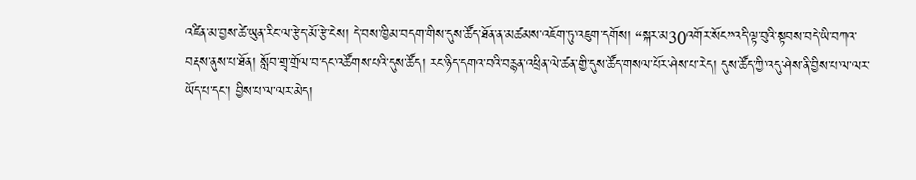འཛིན་མ་བྱས་ཚེ་ཡུན་རིང་ལ་རྩེད་མོ་རྩེ་ངེས། དེ་བས་ཁྱིམ་བདག་གིས་དུས་ཚོད་ཐོན་ན་མཚམས་འཇོག་ཏུ་འཇུག་དགོས། “སྐར་མ30འགོར་སོང”འདི་ལྟ་བུའི་སྟབས་བདེ་ཡི་བཀའ་བརྡས་ནུས་པ་ཐོན། སློབ་གྲྭ་གྲོལ་བ་དང་འཚོགས་པའི་དུས་ཚོད། རང་ཉིད་དགའ་བའི་བརྙན་འཕྲིན་ལེ་ཚན་གྱི་དུས་ཚོད་གསལ་པོར་ཤེས་པ་རེད། དུས་ཚོད་ཀྱི་འདུ་ཤེས་ནི་བྱིས་པ་ལ་ལར་ཡོད་པ་དང་། བྱིས་པ་ལ་ལར་མེད།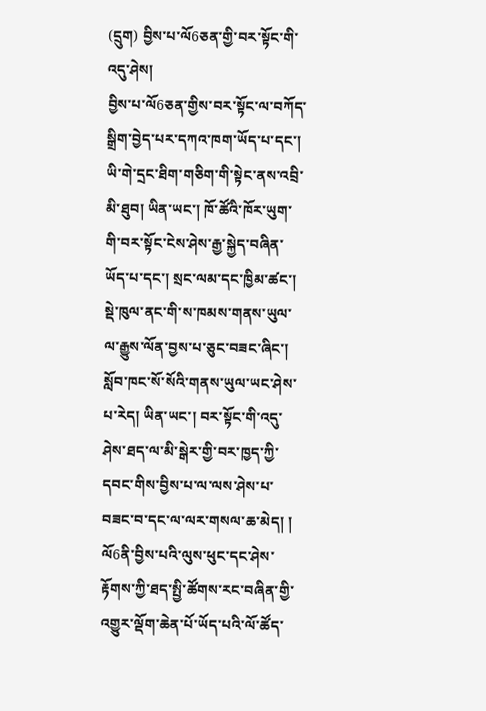(དྲུག) བྱིས་པ་ལོ6ཅན་གྱི་བར་སྟོང་གི་འདུ་ཤེས།
བྱིས་པ་ལོ6ཅན་གྱིས་བར་སྟོང་ལ་བཀོད་སྒྲིག་བྱེད་པར་དཀའ་ཁག་ཡོད་པ་དང་། ཡི་གེ་དྲང་ཐིག་གཅིག་གི་སྟེང་ནས་འབྲི་མི་ཐུབ། ཡིན་ཡང་། ཁོ་ཚོའི་ཁོར་ཡུག་གི་བར་སྟོང་ངེས་ཤེས་རྒྱ་སྐྱེད་བཞིན་ཡོད་པ་དང་། སྲང་ལམ་དང་ཁྱིམ་ཚང་། སྡེ་ཁུལ་ནང་གི་ས་ཁམས་གནས་ཡུལ་ལ་རྒྱུས་ལོན་བྱས་པ་ཅུང་བཟང་ཞིང་། སློབ་ཁང་སོ་སོའི་གནས་ཡུལ་ཡང་ཤེས་པ་རེད། ཡིན་ཡང་། བར་སྟོང་གི་འདུ་ཤེས་ཐད་ལ་མི་སྒེར་གྱི་བར་ཁྱད་ཀྱི་དབང་གིས་བྱིས་པ་ལ་ལས་ཤེས་པ་བཟང་བ་དང་ལ་ལར་གསལ་ཆ་མེད། །
ལོ6ནི་བྱིས་པའི་ལུས་ཕུང་དང་ཤེས་རྟོགས་ཀྱི་ཐད་སྤྱི་ཚོགས་རང་བཞིན་གྱི་འགྱུར་ལྡོག་ཆེན་པོ་ཡོད་པའི་ལོ་ཚོད་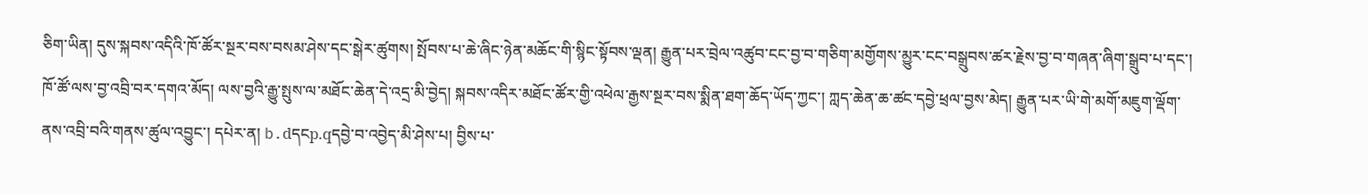ཅིག་ཡིན། དུས་སྐབས་འདིའི་ཁོ་ཚོར་སྔར་བས་བསམ་ཤེས་དང་སྒེར་ཚུགས། སྤོབས་པ་ཆེ་ཞིང་ཉེན་མཆོང་གི་སྙིང་སྟོབས་ལྡན། རྒྱུན་པར་བྲེལ་འཚུབ་ངང་བྱ་བ་གཅིག་མགྱོགས་མྱུར་ངང་བསྒྲུབས་ཚར་རྗེས་བྱ་བ་གཞན་ཞིག་སྒྲུབ་པ་དང་། ཁོ་ཚོ་ལས་བྱ་འབྲི་བར་དགའ་མོད། ལས་བྱའི་རྒྱུ་སྤུས་ལ་མཐོང་ཆེན་དེ་འདྲ་མི་བྱེད། སྐབས་འདིར་མཐོང་ཚོར་གྱི་འཕེལ་རྒྱས་སྔར་བས་སྨིན་ཐག་ཆོད་ཡོད་ཀྱང་། ཀླད་ཆེན་ཆ་ཚང་དབྱེ་ཕྲལ་བྱས་མེད། རྒྱུན་པར་ཡི་གེ་མགོ་མཇུག་ལྡོག་ནས་འབྲི་བའི་གནས་ཚུལ་འབྱུང་། དཔེར་ན། b.dདངp.qདབྱེ་བ་འབྱེད་མི་ཤེས་པ། བྱིས་པ་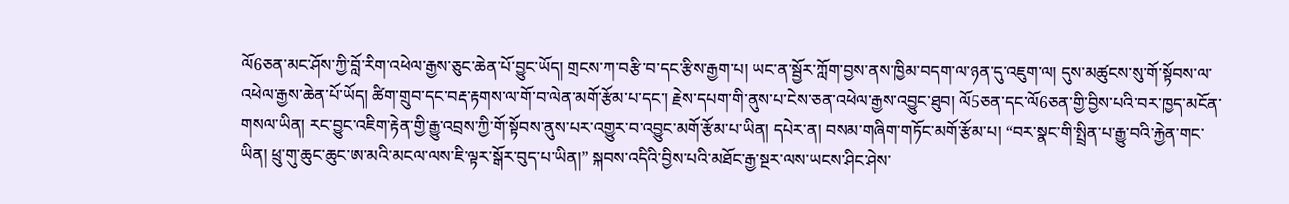ལོ6ཅན་མང་ཤོས་ཀྱི་བློ་རིག་འཕེལ་རྒྱས་ཅུང་ཆེན་པོ་བྱུང་ཡོད། གྲངས་ཀ་བརྩི་བ་དང་རྩིས་རྒྱག་པ། ཡང་ན་སྦྱོར་ཀློག་བྱས་ནས་ཁྱིམ་བདག་ལ་ཉན་དུ་འཇུག་ལ། དུས་མཚུངས་སུ་གོ་སྟོབས་ལ་འཕེལ་རྒྱས་ཆེན་པོ་ཡོད། ཚིག་གྲུབ་དང་བརྡ་རྟགས་ལ་གོ་བ་ལེན་མགོ་རྩོམ་པ་དང་། རྗེས་དཔག་གི་ནུས་པ་ངེས་ཅན་འཕེལ་རྒྱས་འབྱུང་ཐུབ། ལོ5ཅན་དང་ལོ6ཅན་གྱི་བྱིས་པའི་བར་ཁྱད་མངོན་གསལ་ཡིན། རང་བྱུང་འཇིག་རྟེན་གྱི་རྒྱུ་འབྲས་ཀྱི་གོ་སྟོབས་ནུས་པར་འགྱུར་བ་འབྱུང་མགོ་རྩོམ་པ་ཡིན། དཔེར་ན། བསམ་གཞིག་གཏོང་མགོ་རྩོམ་པ། “བར་སྣང་གི་སྤྲིན་པ་རྒྱུ་བའི་རྐྱེན་གང་ཡིན། ཕྲུ་གུ་ཆུང་ཆུང་ཨ་མའི་མངལ་ལས་ཇི་ལྟར་སྒོར་བུད་པ་ཡིན།” སྐབས་འདིའི་བྱིས་པའི་མཐོང་རྒྱ་སྔར་ལས་ཡངས་ཤིང་ཤེས་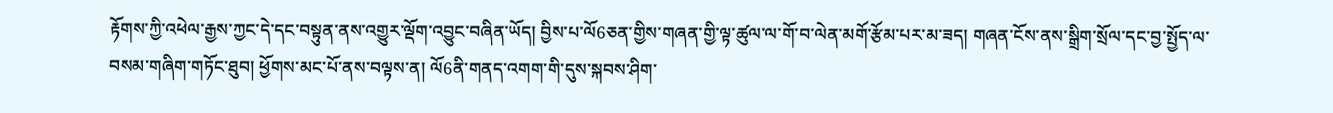རྟོགས་ཀྱི་འཕེལ་རྒྱས་ཀྱང་དེ་དང་བསྟུན་ནས་འགྱུར་ལྡོག་འབྱུང་བཞིན་ཡོད། བྱིས་པ་ལོ6ཅན་གྱིས་གཞན་གྱི་ལྟ་ཚུལ་ལ་གོ་བ་ལེན་མགོ་རྩོམ་པར་མ་ཟད། གཞན་ངོས་ནས་སྒྲིག་སྲོལ་དང་བྱ་སྤྱོད་ལ་བསམ་གཞིག་གཏོང་ཐུབ། ཕྱོགས་མང་པོ་ནས་བལྟས་ན། ལོ6ནི་གནད་འགག་གི་དུས་སྐབས་ཤིག་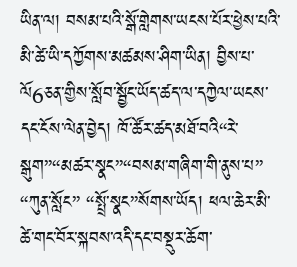ཡིན་ལ། བསམ་པའི་སྒོ་གླེགས་ཡངས་པོར་ཕྱེས་པའི་མི་ཚེ་ཡི་དཀྱོགས་མཚམས་ཤིག་ཡིན། བྱིས་པ་ལོ6ཅན་གྱིས་སློབ་སྦྱོང་ཡོད་ཚད་ལ་དཀྱེལ་ཡངས་དང་ངོས་ལེན་བྱེད། ཁོ་ཚོར་ཚད་མཐོ་བའི“རེ་སྒུག”“མཚར་སྣང”“བསམ་གཞིག་གི་ནུས་པ” “ཀུན་སློང” “སྤྲོ་སྣང”སོགས་ཡོད། ཕལ་ཆེར་མི་ཚེ་གང་བོར་སྐབས་འདི་དང་བསྡུར་ཆོག་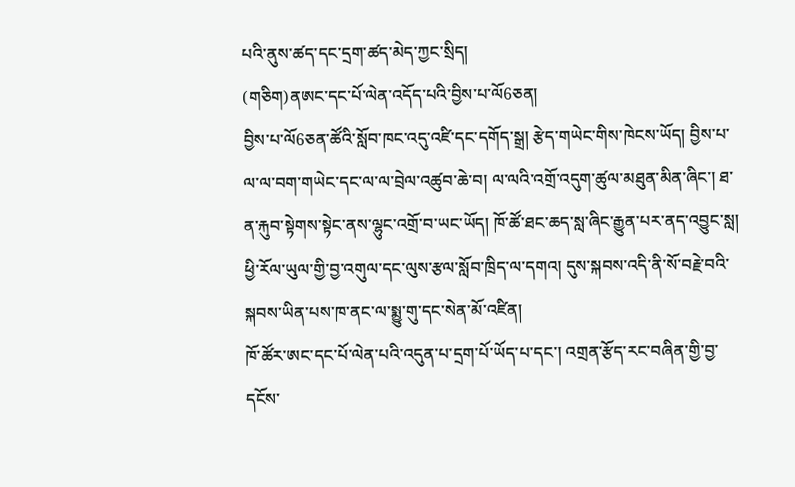པའི་ནུས་ཚད་དང་དྲག་ཚད་མེད་ཀྱང་སྲིད།
(གཅིག)ནཨང་དང་པོ་ལེན་འདོད་པའི་བྱིས་པ་ལོ6ཅན།
བྱིས་པ་ལོ6ཅན་ཚོའི་སློབ་ཁང་འདུ་འཛི་དང་དགོད་སྒྲ། རྩེད་གཡེང་གིས་ཁེངས་ཡོད། བྱིས་པ་ལ་ལ་བག་གཡེང་དང་ལ་ལ་བྲེལ་འཚུབ་ཆེ་བ། ལ་ལའི་འགྲོ་འདུག་ཚུལ་མཐུན་མིན་ཞིང་། ཐ་ན་རྐུབ་སྟེགས་སྟེང་ནས་ལྷུང་འགྲོ་བ་ཡང་ཡོད། ཁོ་ཚོ་ཐང་ཆད་སླ་ཞིང་རྒྱུན་པར་ནད་འབྱུང་སླ། ཕྱི་རོལ་ཡུལ་གྱི་བྱ་འགུལ་དང་ལུས་རྩལ་སློབ་ཁྲིད་ལ་དགའ། དུས་སྐབས་འདི་ནི་སོ་བརྗེ་བའི་སྐབས་ཡིན་པས་ཁ་ནང་ལ་སྨྱུ་གུ་དང་སེན་མོ་འཛིན།
ཁོ་ཚོར་ཨང་དང་པོ་ལེན་པའི་འདུན་པ་དྲག་པོ་ཡོད་པ་དང་། འགྲན་རྩོད་རང་བཞིན་གྱི་བྱ་དངོས་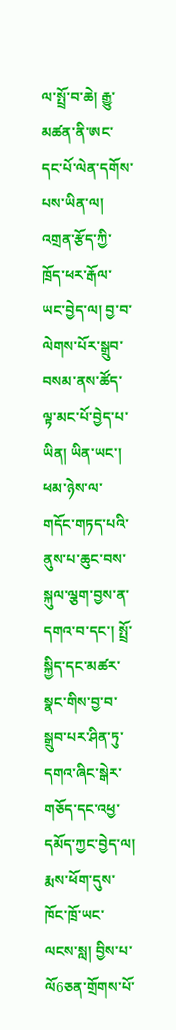ལ་སྤྲོ་བ་ཆེ། རྒྱུ་མཚན་ནི་ཨང་དང་པོ་ལེན་དགོས་པས་ཡིན་ལ། འགྲན་རྩོད་ཀྱི་ཁྲོད་ཕར་རྒོལ་ཡང་བྱེད་ལ། བྱ་བ་ལེགས་པོར་སྒྲུབ་བསམ་ནས་ཚོད་ལྟ་མང་པོ་བྱེད་པ་ཡིན། ཡིན་ཡང་། ཕམ་ཉེས་ལ་གདོང་གཏད་པའི་ནུས་པ་ཆུང་བས་སྐུལ་ལྕག་བྱས་ན་དགའ་བ་དང་། སྤྲོ་སྐྱིད་དང་མཚར་སྣང་གིས་བྱ་བ་སྒྲུབ་པར་ཤིན་ཏུ་དགའ་ཞིང་སྒེར་གཅོད་དང་འཕྱ་དམོད་ཀྱང་བྱེད་ལ། རྨས་ཕོག་དུས་ཁོང་ཁྲོ་ཡང་ལངས་སླ། བྱིས་པ་ལོ6ཅན་གྲོགས་པོ་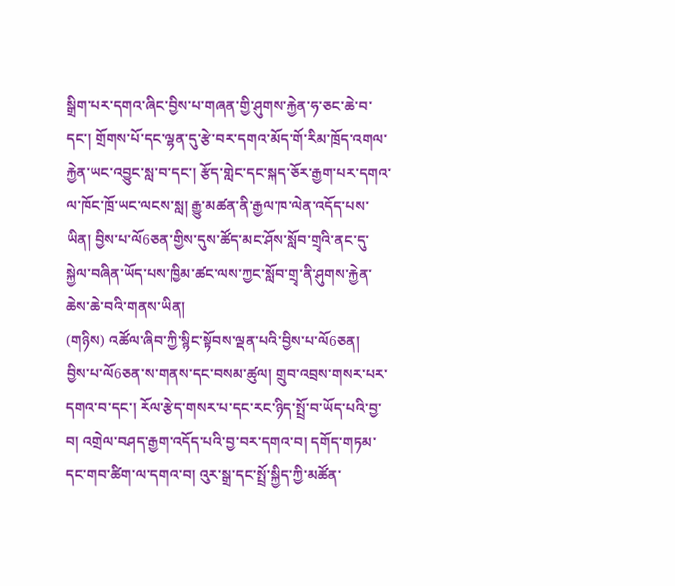སྒྲིག་པར་དགའ་ཞིང་བྱིས་པ་གཞན་གྱི་ཤུགས་རྐྱེན་ཧ་ཅང་ཆེ་བ་དང་། གྲོགས་པོ་དང་ལྷན་དུ་རྩེ་བར་དགའ་མོད་གོ་རིམ་ཁྲོད་འགལ་རྐྱེན་ཡང་འབྱུང་སླ་བ་དང་། རྩོད་གླེང་དང་སྐད་ཅོར་རྒྱག་པར་དགའ་ལ་ཁོང་ཁྲོ་ཡང་ལངས་སླ། རྒྱུ་མཚན་ནི་རྒྱལ་ཁ་ལེན་འདོད་པས་ཡིན། བྱིས་པ་ལོ6ཅན་གྱིས་དུས་ཚོད་མང་ཤོས་སློབ་གྲྭའི་ནང་དུ་སྐྱེལ་བཞིན་ཡོད་པས་ཁྱིམ་ཚང་ལས་ཀྱང་སློབ་གྲྭ་ནི་ཤུགས་རྐྱེན་ཆེས་ཆེ་བའི་གནས་ཡིན།
(གཉིས) འཚོལ་ཞིབ་ཀྱི་སྙིང་སྟོབས་ལྡན་པའི་བྱིས་པ་ལོ6ཅན།
བྱིས་པ་ལོ6ཅན་ས་གནས་དང་བསམ་ཚུལ། གྲུབ་འབྲས་གསར་པར་དགའ་བ་དང་། རོལ་རྩེད་གསར་པ་དང་རང་ཉིད་སྤྲོ་བ་ཡོད་པའི་བྱ་བ། འགྲེལ་བཤད་རྒྱག་འདོད་པའི་བྱ་བར་དགའ་བ། དགོད་གཏམ་དང་གབ་ཚིག་ལ་དགའ་བ། འུར་སྒྲ་དང་སྤྲོ་སྐྱིད་ཀྱི་མཚོན་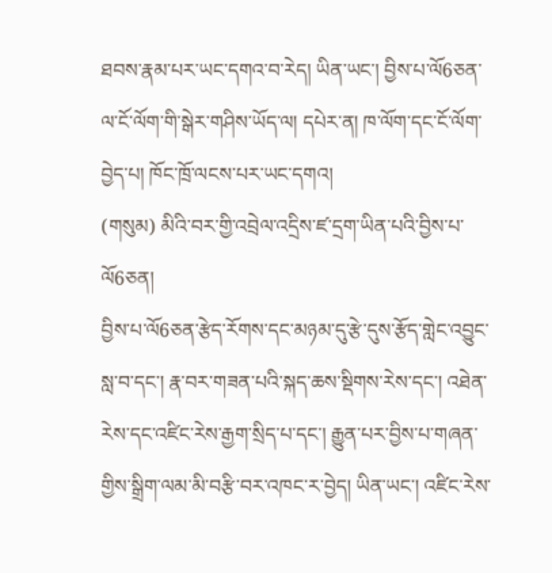ཐབས་རྣམ་པར་ཡང་དགའ་བ་རེད། ཡིན་ཡང་། བྱིས་པ་ལོ6ཅན་ལ་ངོ་ལོག་གི་སྒེར་གཤིས་ཡོད་ལ། དཔེར་ན། ཁ་ལོག་དང་ངོ་ལོག་བྱེད་པ། ཁོང་ཁྲོ་ལངས་པར་ཡང་དགའ།
(གསུམ) མིའི་བར་གྱི་འབྲེལ་འདྲིས་ཛ་དྲག་ཡིན་པའི་བྱིས་པ་ལོ6ཅན།
བྱིས་པ་ལོ6ཅན་རྩེད་རོགས་དང་མཉམ་དུ་རྩེ་དུས་རྩོད་གླེང་འབྱུང་སླ་བ་དང་། རྣ་བར་གཟན་པའི་སྐད་ཆས་སྡིགས་རེས་དང་། འཐེན་རེས་དང་འཛིང་རེས་རྒྱག་སྲིད་པ་དང་། རྒྱུན་པར་བྱིས་པ་གཞན་གྱིས་སྒྲིག་ལམ་མི་བརྩི་བར་འཁང་ར་བྱེད། ཡིན་ཡང་། འཛིང་རེས་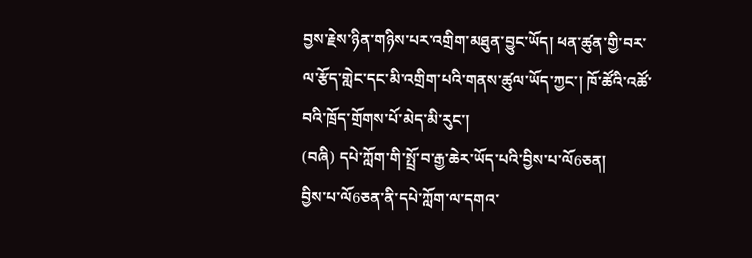བྱས་རྗེས་ཉིན་གཉིས་པར་འགྲིག་མཐུན་བྱུང་ཡོད། ཕན་ཚུན་གྱི་བར་ལ་རྩོད་གླེང་དང་མི་འགྲིག་པའི་གནས་ཚུལ་ཡོད་ཀྱང་། ཁོ་ཚོའི་འཚོ་བའི་ཁྲོད་གྲོགས་པོ་མེད་མི་རུང་།
(བཞི) དཔེ་ཀློག་གི་སྤྲོ་བ་རྒྱ་ཆེར་ཡོད་པའི་བྱིས་པ་ལོ6ཅན།
བྱིས་པ་ལོ6ཅན་ནི་དཔེ་ཀློག་ལ་དགའ་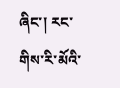ཞིང་། རང་གིས་རི་མོའི་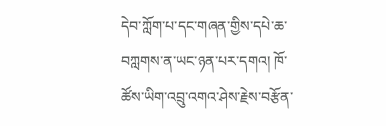དེབ་ཀློག་པ་དང་གཞན་གྱིས་དཔེ་ཆ་བཀླགས་ན་ཡང་ཉན་པར་དགའ། ཁོ་ཚོས་ཡིག་འབྲུ་འགའ་ཤེས་རྗེས་བརྩོན་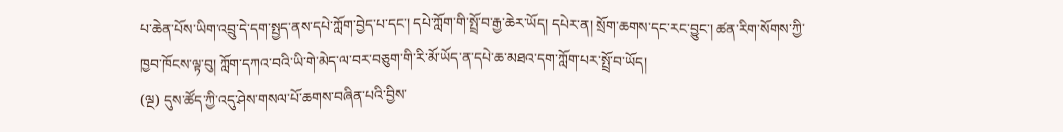པ་ཆེན་པོས་ཡིག་འབྲུ་དེ་དག་སྤྱད་ནས་དཔེ་ཀློག་བྱེད་པ་དང་། དཔེ་ཀློག་གི་སྤྲོ་བ་རྒྱ་ཆེར་ཡོད། དཔེར་ན། སྲོག་ཆགས་དང་རང་བྱུང་། ཚན་རིག་སོགས་ཀྱི་ཁྱབ་ཁོངས་ལྟ་བུ། ཀློག་དཀའ་བའི་ཡི་གེ་མེད་ལ་བར་བཅུག་གི་རི་མོ་ཡོད་ན་དཔེ་ཆ་མཐའ་དག་ཀློག་པར་སྤྲོ་བ་ཡོད།
(ལྔ) དུས་ཚོད་ཀྱི་འདུ་ཤེས་གསལ་པོ་ཆགས་བཞིན་པའི་བྱིས་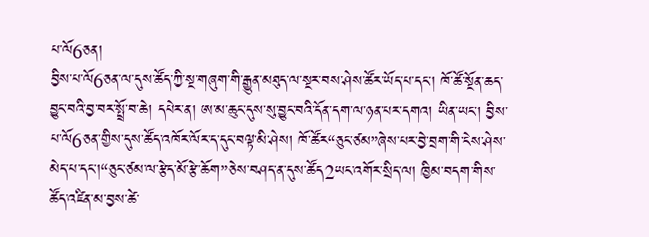པ་ལོ6ཅན།
བྱིས་པ་ལོ6ཅན་ལ་དུས་ཚོད་ཀྱི་སྔ་གཞུག་གི་རྒྱུན་མཐུད་ལ་སྔར་བས་ཤེས་ཚོར་ཡོད་པ་དང་། ཁོ་ཚོ་སྔོན་ཆད་བྱུང་བའི་བྱ་བར་སྤྲོ་བ་ཆེ། དཔེར་ན། ཨ་མ་ཆུང་དུས་སུ་བྱུང་བའི་དོན་དག་ལ་ཉན་པར་དགའ། ཡིན་ཡང་། བྱིས་པ་ལོ6ཅན་གྱིས་དུས་ཚོད་འཁོར་ལོར་ད་དུང་བལྟ་མི་ཤེས། ཁོ་ཚོར“ཅུང་ཙམ”ཞེས་པར་བྱེ་བྲག་གི་ངེས་ཤེས་མེད་པ་དང་།“ཅུང་ཙམ་ལ་རྩེད་མོ་རྩེ་ཆོག”ཅེས་བཤད་ན་དུས་ཚོད2ཡང་འགོར་སྲིད་ལ། ཁྱིམ་བདག་གིས་ཚོད་འཛིན་མ་བྱས་ཚེ་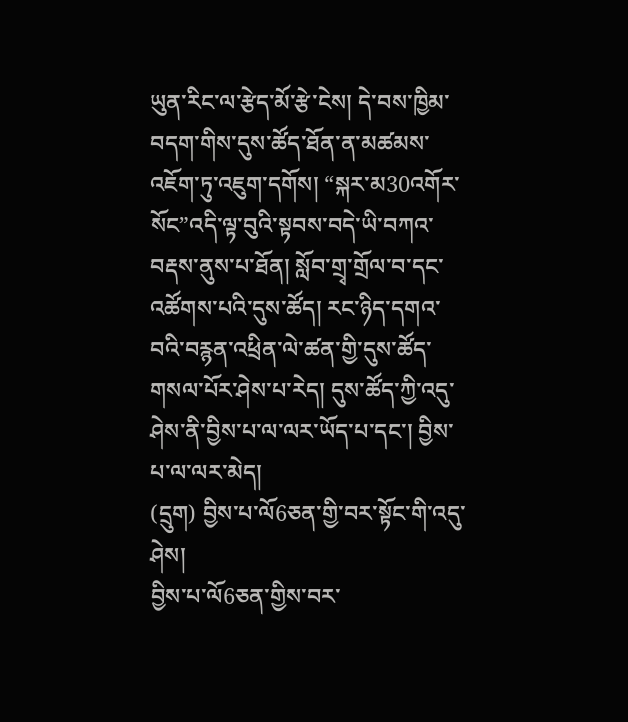ཡུན་རིང་ལ་རྩེད་མོ་རྩེ་ངེས། དེ་བས་ཁྱིམ་བདག་གིས་དུས་ཚོད་ཐོན་ན་མཚམས་འཇོག་ཏུ་འཇུག་དགོས། “སྐར་མ30འགོར་སོང”འདི་ལྟ་བུའི་སྟབས་བདེ་ཡི་བཀའ་བརྡས་ནུས་པ་ཐོན། སློབ་གྲྭ་གྲོལ་བ་དང་འཚོགས་པའི་དུས་ཚོད། རང་ཉིད་དགའ་བའི་བརྙན་འཕྲིན་ལེ་ཚན་གྱི་དུས་ཚོད་གསལ་པོར་ཤེས་པ་རེད། དུས་ཚོད་ཀྱི་འདུ་ཤེས་ནི་བྱིས་པ་ལ་ལར་ཡོད་པ་དང་། བྱིས་པ་ལ་ལར་མེད།
(དྲུག) བྱིས་པ་ལོ6ཅན་གྱི་བར་སྟོང་གི་འདུ་ཤེས།
བྱིས་པ་ལོ6ཅན་གྱིས་བར་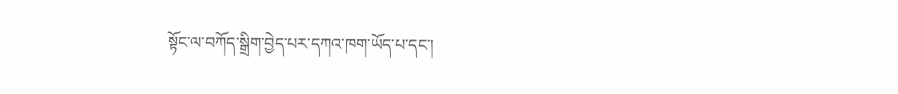སྟོང་ལ་བཀོད་སྒྲིག་བྱེད་པར་དཀའ་ཁག་ཡོད་པ་དང་།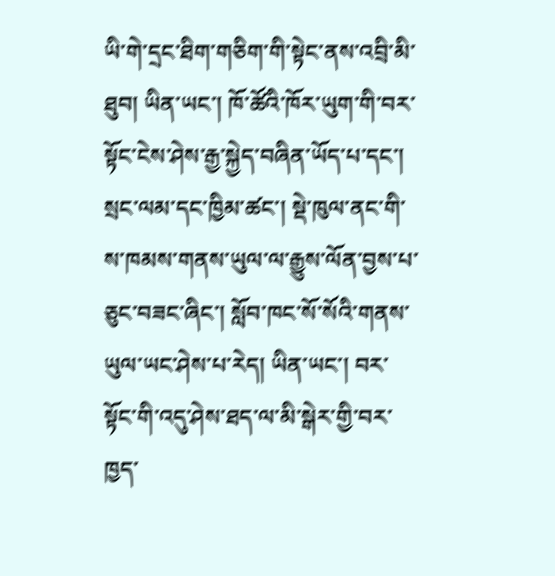ཡི་གེ་དྲང་ཐིག་གཅིག་གི་སྟེང་ནས་འབྲི་མི་ཐུབ། ཡིན་ཡང་། ཁོ་ཚོའི་ཁོར་ཡུག་གི་བར་སྟོང་ངེས་ཤེས་རྒྱ་སྐྱེད་བཞིན་ཡོད་པ་དང་། སྲང་ལམ་དང་ཁྱིམ་ཚང་། སྡེ་ཁུལ་ནང་གི་ས་ཁམས་གནས་ཡུལ་ལ་རྒྱུས་ལོན་བྱས་པ་ཅུང་བཟང་ཞིང་། སློབ་ཁང་སོ་སོའི་གནས་ཡུལ་ཡང་ཤེས་པ་རེད། ཡིན་ཡང་། བར་སྟོང་གི་འདུ་ཤེས་ཐད་ལ་མི་སྒེར་གྱི་བར་ཁྱད་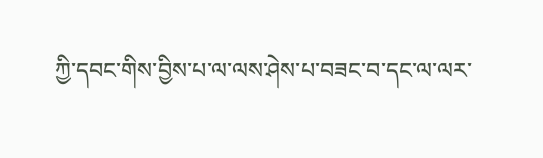ཀྱི་དབང་གིས་བྱིས་པ་ལ་ལས་ཤེས་པ་བཟང་བ་དང་ལ་ལར་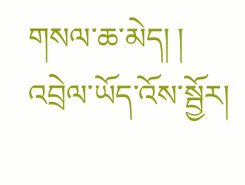གསལ་ཆ་མེད། །
འབྲེལ་ཡོད་འོས་སྦྱོར།